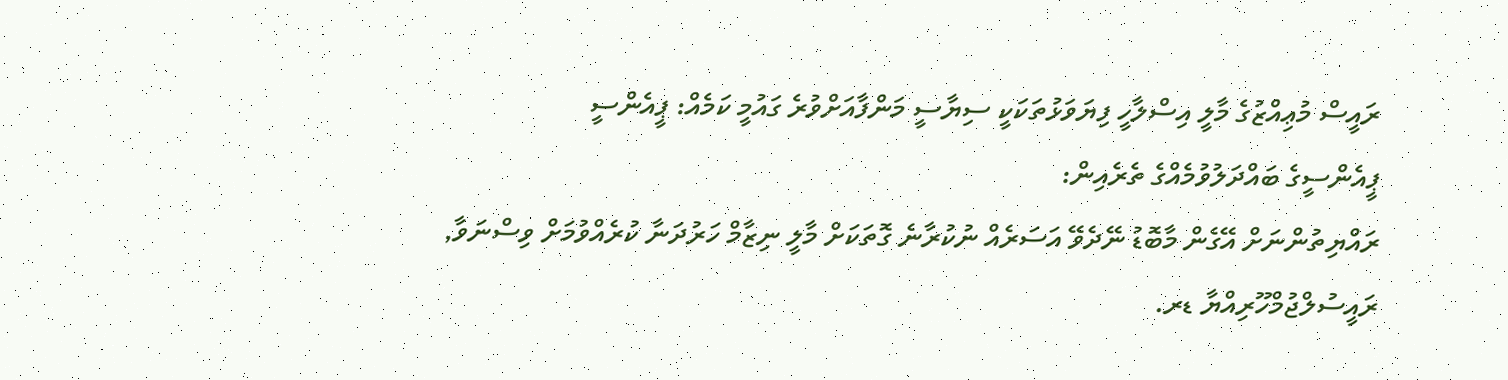ރައީސް މުޢިއްޒުގެ މާލީ އިސްލާހީ ފިޔަވަޅުތަކަކީ ސިޔާސީ މަންފާއަށްވުރެ ގައުމީ ކަމެއް: ޕީއެންސީ
ޕީއެންސީގެ ބައްދަލުވުމެއްގެ ތެރެއިން:
ރައްޔިތުންނަށް އޭގެން މާބޮޑު ނޭދެވޭ އަސަރެއް ނުކުރާނެ ގޮތަކަށް މާލީ ނިޒާމް ހަރުދަނާ ކުރެއްވުމަށް ވިސްނަވާ, ރައީސުލްޖުމްހޫރިއްޔާ ޑރ.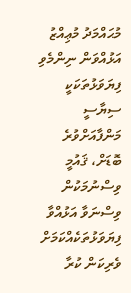މުޙައްމަދު މުޢިއްޒު އަޅުއްވަން ނިންމެވި ފިޔަވަޅުތަކަކީ ސިޔާސީ މަންފާއަށްވުރެ ބޮޑަށް، ޤައުމީ ވިސްނުމަކުން ވިސްނަވާ އަޅުއްވާ ފިޔަވަޅުތަކެއްކަމަށް ވެރިކަން ކުރާ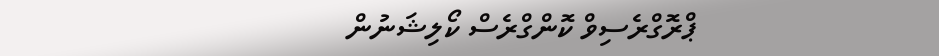ޕްރޮގްރެސިވް ކޮންގްރެސް ކޯލިޝަނުން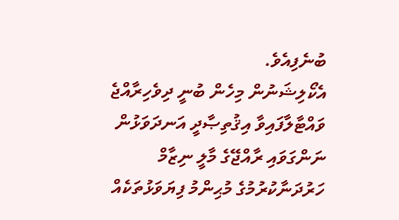ބުނެފިއެވެ.
އެކޯލިޝަނުން މިހެން ބުނީ ދިވެހިރާއްޖެ ވައްޓާލާފައިވާ އިޤުތިޞާދީ އަނދަވަޅުން ނަންގަވައި ރާއްޖޭގެ މާލީ ނިޒާމް ހަރުދަނާކުރުމުގެ މުޙިންމު ފިޔަވަޅުތަކެއް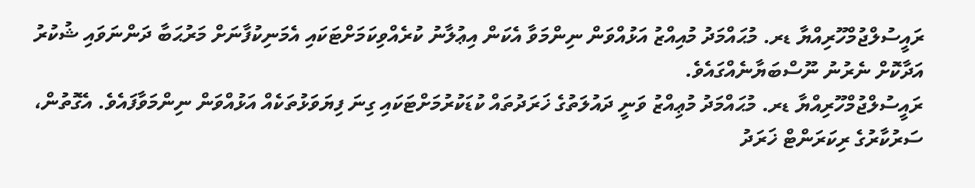ރައީސުލްޖުމްހޫރިއްޔާ ޑރ. މުޙައްމަދު މުއިއްޒު އަޅުއްވަން ނިންމަވާ އެކަން އިޢުލާނު ކުރެއްވިކަމަށްޓަކައި އެމަނިކުފާނަށް މަރުޙަބާ ދަންނަވައި ޝުކުރު އަދާކޮށް ނެރުނު ނޫސްބަޔާނެއްގައެވެ.
ރައީސުލްޖުމްހޫރިއްޔާ ޑރ. މުޙައްމަދު މުޢިއްޒު ވަނީ ދައުލަތުގެ ޚަރަދުތައް ކުޑަކުރުމަށްޓަކައި ގިނަ ފިޔަވަޅުތަކެއް އަޅުއްވަން ނިންމަވާފައެވެ. އެގޮތުން، ސަރުކާރުގެ ރިކަރަންޓް ޚަރަދު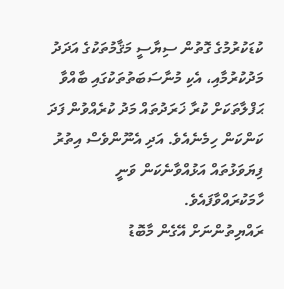ކުޑަކުރުމުގެ ގޮތުން ސިޔާސީ މަޤާމުތަކުގެ އަދަދު މަދުކުރުމާއި، އެކި މުނާސަބަތުތަކުގައި ބާއްވާ ޙަފްލާތަކަށް ކުރާ ޚަރަދުތައް މަދު ކުރެއްވުން ފަދަ ކަންކަން ހިމެނެއެވެ. އަދި އެނޫންވެސް އިތުރު ފިޔަވަޅުތައް އަޅުއްވާނެކަން ވަނީ ހާމަކުރައްވާފައެވެ.
ރައްޔިތުންނަށް އޭގެން މާބޮޑު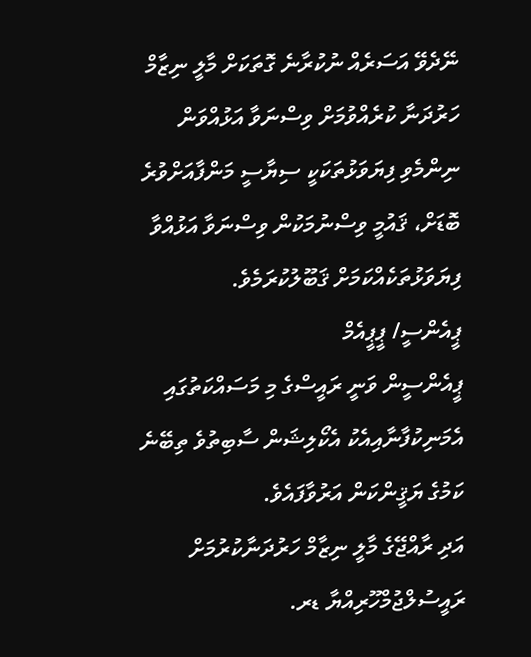ނޭދެވޭ އަސަރެއް ނުކުރާނެ ގޮތަކަށް މާލީ ނިޒާމް ހަރުދަނާ ކުރެއްވުމަށް ވިސްނަވާ އަޅުއްވަން ނިންމެވި ފިޔަވަޅުތަކަކީ ސިޔާސީ މަންފާއަށްވުރެ ބޮޑަށް، ޤައުމީ ވިސްނުމަކުން ވިސްނަވާ އަޅުއްވާ ފިޔަވަޅުތަކެއްކަމަށް ޤަބޫލުކުރަމެވެ.
ޕީއެންސީ/ ޕީޕީއެމް
ޕީއެންސީން ވަނީ ރައީސްގެ މި މަސައްކަތުގައި އެމަނިކުފާނާއިއެކު އެކޯލިޝަން ސާބިތުވެ ތިބޭނެ ކަމުގެ ޔަޤީންކަން އަރުވާފައެވެ.
އަދި ރާއްޖޭގެ މާލީ ނިޒާމް ހަރުދަނާކުރުމަށް ރައީސުލްޖުމްހޫރިއްޔާ ޑރ.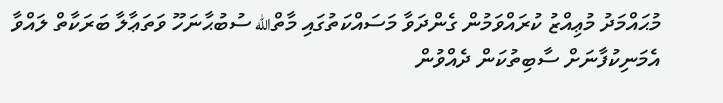މުޙައްމަދު މުޢިއްޒު ކުރައްވަމުން ގެންދަވާ މަސައްކަތުގައި މާތްالله ސުބުޙާނަހޫ ވަތަޢާލާ ބަރަކާތް ލައްވާ އެމަނިކުފާނަށް ސާބިތުކަން ދެއްވުން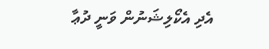އެދި އެކޯލިޝަނުން ވަނީ ދުޢާ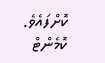ކޮށްފައެވެ.
ކޮމެންޓް